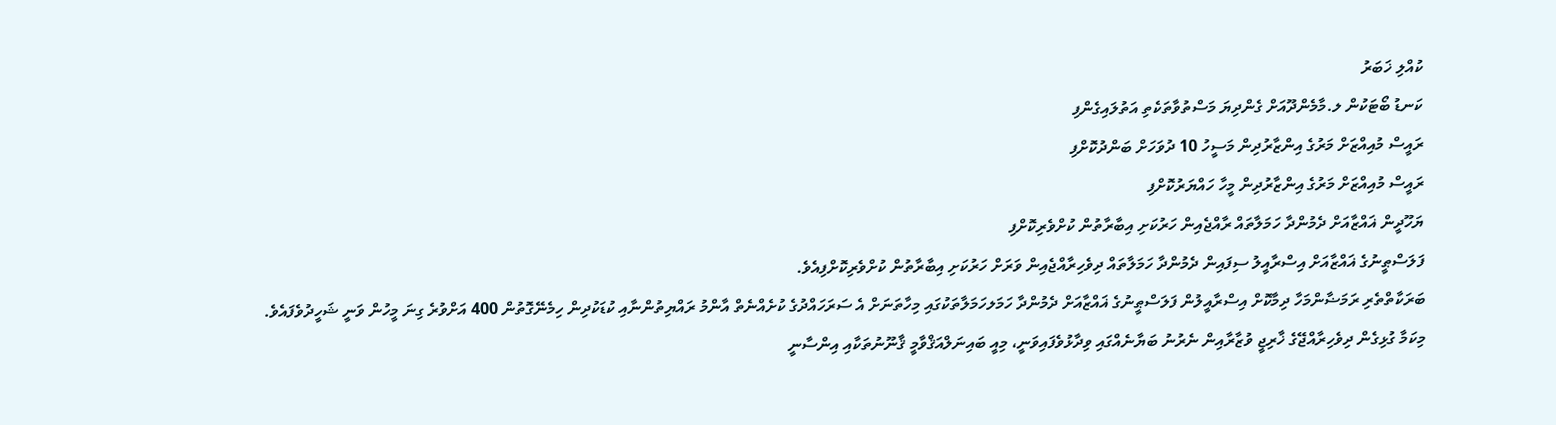ކުއްލި ޚަބަރު
ކަނޑު ބޯޓަކުން ލ.މާމެންދޫއަށް ގެންދިޔަ މަސްތުވާތަކެތި އަތުލައިގެންފި
ރައީސް މުއިއްޒަށް މަރުގެ އިންޒާރުދިން މަސީހު 10 ދުވަހަށް ބަންދުކޮށްފި
ރައީސް މުއިއްޒަށް މަރުގެ އިންޒާރުދިން މީހާ ހައްޔަރުކޮށްފި
ޔަހޫދީން ޣައްޒާއަށް ދެމުންދާ ހަމަލާތައް ރާއްޖެއިން ހަރުކަށި އިބާރާތުން ކުށްވެރިކޮށްފި
ފަލަސްޠީނުގެ ޣައްޒާއަށް އިސްރާއީލު ސިފައިން ދެމުންދާ ހަމަލާތައް ދިވެހިރާއްޖެއިން ވަރަށް ހަރުކަށި އިބާރާތުން ކުށްވެރިކޮށްފިއެވެ.
ބަރަކާތްތެރި ރަމަޟާންމަހާ ދިމާކޮށް އިސްރާއީލުން ފަލަސްޠީނުގެ ޣައްޒާއަށް ދެމުންދާ ހަމަލހަމަލާތަކުގައި މިހާތަނަށް އެ ސަރަހައްދުގެ ކުށެއްނެތް އާންމު ރައްޔިތުންނާއި ކުޑަކުދިން ހިމެނޭގޮތުން 400 އަށްވުރެ ގިނަ މީހުން ވަނީ ޝަހީދުވެފައެވެ.
މިކަމާ ގުޅިގެން ދިވެހިރާއްޖޭގެ ޚާރިޖީ ވުޒާރާއިން ނެރުނު ބަޔާނެއްގައި ވިދާޅުވެފައިވަނީ، މިއީ ބައިނަލްއަޤްވާމީ ޤާނޫނުތަކާއި އިންސާނީ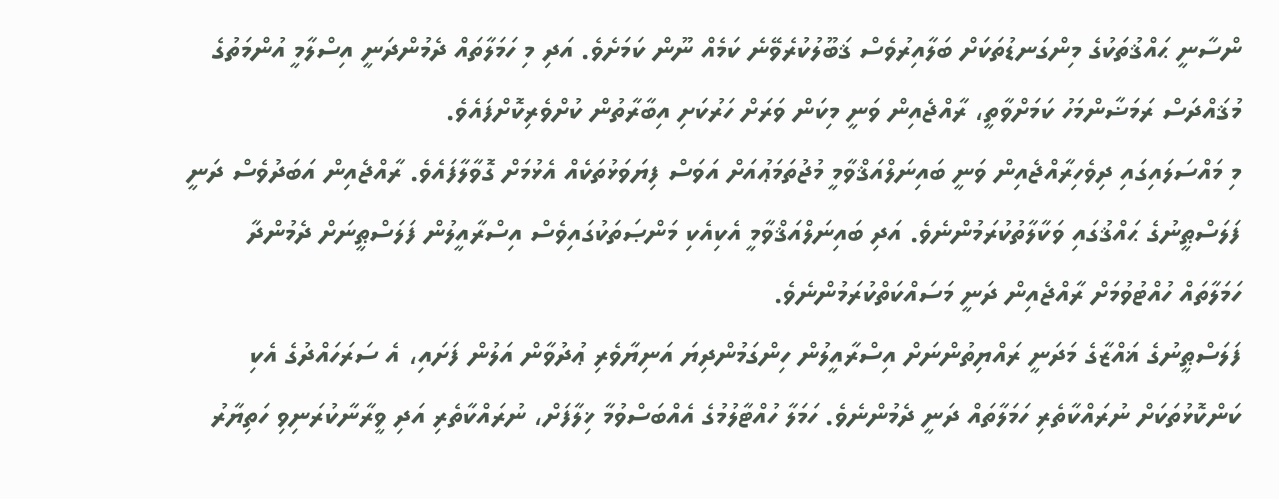ންސާނީ ޙައްޤުތަކުގެ މިންގަނޑުތަކަށް ބަލާއިރުވެސް ޤަބޫލުކުރެވޭނެ ކަމެއް ނޫން ކަމަށެވެ. އަދި މި ހަމަލާތައް ދެމުންދަނީ އިސްލާމީ އުންމަތުގެ މުޤައްދަސް ރަމަޟާންމަހު ކަމަށްވާތީ، ރާއްޖެއިން ވަނީ މިކަން ވަރަށް ހަރުކަށި އިބާރާތުން ކުށްވެރިކޮށްފައެވެ.
މި މައްސަލައިގައި ދިވެހިރާއްޖެއިން ވަނީ ބައިނަލްއަޤްވާމީ މުޖުތަމަޢުއަށް އަވަސް ފިޔަވަޅުތަކެއް އެޅުމަށް ގޮވާލާފައެވެ. ރާއްޖެއިން އަބަދުވެސް ދަނީ ފަލަސްޠީނުގެ ޙައްޤުގައި ވަކާލާތުކުރަމުންނެވެ. އަދި ބައިނަލްއަޤްވާމީ އެކިއެކި މަންޞަތަކުގައިވެސް އިސްރާއީލުން ފަލަސްޠީނަށް ދެމުންދާ ހަމަލާތައް ހުއްޓުވުމަށް ރާއްޖެއިން ދަނީ މަސައްކަތްކުރަމުންނެވެ.
ފަލަސްޠީނުގެ ޣައްޒާގެ މަދަނީ ރައްޔިތުންނަށް އިސްރާއީލުން ހިންގަމުންދިޔަ އަނިޔާވެރި ޢުދުވާން އަލުން ފަށައި، އެ ސަރަހައްދުގެ އެކި ކަންކޮޅުތަކަށް ނުރައްކާތެރި ހަމަލާތައް ދަނީ ދެމުންނެވެ. ހަމަލާ ހުއްޓާލުމުގެ އެއްބަސްވުމާ ޚިލާފަށް، ނުރައްކާތެރި އަދި ވީރާނާކުރަނިވި ހަތިޔާރު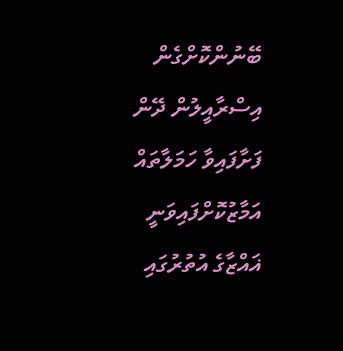ބޭނުންކޮށްގެން އިސްރާއީލުން ދޭން ފަށާފައިވާ ހަމަލާތައް އަމާޒުކޮށްފައިވަނީ ޣައްޒާގެ އުތުރުގައި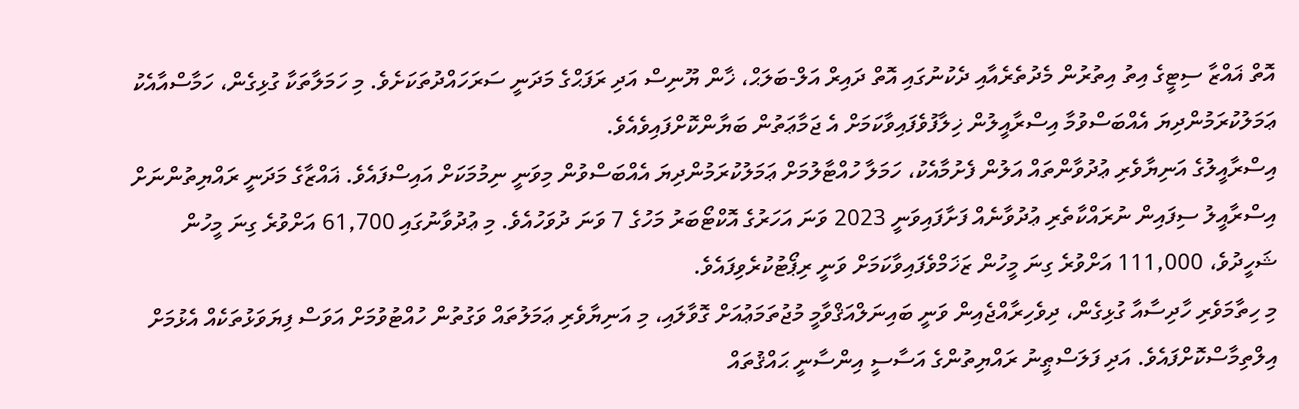އޮތް ޣައްޒާ ސިޓީގެ އިތު އިތުރުން މެދުތެރެއާއި ދެކުނުގައި އޮތް ދައިރް އަލް-ބަލަޙް، ޚާން ޔޫނިސް އަދި ރަފަޙްގެ މަދަނީ ސަރަހައްދުތަކަށެވެ. މި ހަމަލާތަކާ ގުޅިގެން، ހަމާސްއާއެކު ޢަމަލުކުރަމުންދިޔަ އެއްބަސްވުމާ އިސްރާއީލުން ޚިލާފުވެފައިވާކަމަށް އެ ޖަމާޢަތުން ބަޔާންކޮށްފައިވެއެވެ.
އިސްރާއީލުގެ އަނިޔާވެރި ޢުދުވާންތައް އަލުން ފެށުމާއެކު، ހަމަލާ ހުއްޓާލުމަށް ޢަމަލުކުރަމުންދިޔަ އެއްބަސްވުން މިވަނީ ނިމުމަކަށް އައިސްފައެވެ. ޣައްޒާގެ މަދަނީ ރައްޔިތުންނަށް އިސްރާއީލު ސިފައިން ނުރައްކާތެރި ޢުދުވާނެއް ފަށާފައިވަނީ 2023 ވަނަ އަހަރުގެ އޮކްޓޯބަރު މަހުގެ 7 ވަނަ ދުވަހުއެވެ. މި ޢުދުވާނުގައި 61,700 އަށްވުރެ ގިނަ މީހުން ޝަހީދުވެ، 111,000 އަށްވުރެ ގިނަ މީހުން ޒަޚަމްވެފައިވާކަމަށް ވަނީ ރިޕޯޓުކުރެވިފައެވެ.
މި ހިތާމަވެރި ހާދިސާއާ ގުޅިގެން، ދިވެހިރާއްޖެއިން ވަނީ ބައިނަލްއަޤްވާމީ މުޖުތަމަޢުއަށް ގޮވާލައި، މި އަނިޔާވެރި ޢަމަލުތައް ވަގުތުން ހުއްޓުވުމަށް އަވަސް ފިޔަވަޅުތަކެއް އެޅުމަށް އިލްތިމާސްކޮށްފައެވެ. އަދި ފަލަސްޠީނު ރައްޔިތުންގެ އަސާސީ އިންސާނީ ޙައްޤުތައް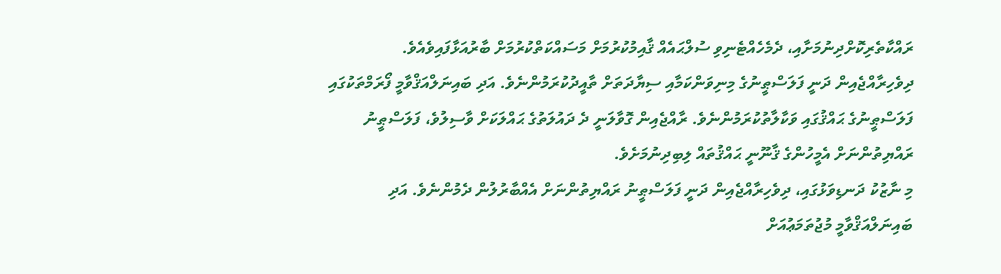ރައްކާތެރިކޮށްދިނުމަށާއި، ދެމެހެއްޓެނިވި ސުލްޙައެއް ޤާއިމުކުރުމަށް މަސައްކަތްކުރުމަށް ބާރުއަޅާފައިވެއެވެ.
ދިވެހިރާއްޖެއިން ދަނީ ފަލަސްޠީނުގެ މިނިވަންކަމާއި ސިޔާދަތަށް ތާއީދުކުރަމުންނެވެ. އަދި ބައިނަލްއަޤްވާމީ ފޯރަމްތަކުގައި ފަލަސްޠީނުގެ ޙައްޤުގައި ވަކާލާތުކުރަމުންނެވެ. ރާއްޖެއިން ގޮވާލަނީ ދެ ދައުލަތުގެ ޙައްލަކަށް ވާސިލުވެ، ފަލަސްޠީނު ރައްޔިތުންނަށް އެމީހުންގެ ޤާނޫނީ ޙައްޤުތައް ލިބިދިނުމަށެވެ.
މި ނާޒުކު ދަނޑިވަޅުގައި، ދިވެހިރާއްޖެއިން ދަނީ ފަލަސްޠީނު ރައްޔިތުންނަށް އެއްބާރުލުން ދެމުންނެވެ. އަދި ބައިނަލްއަޤްވާމީ މުޖުތަމަޢުއަށް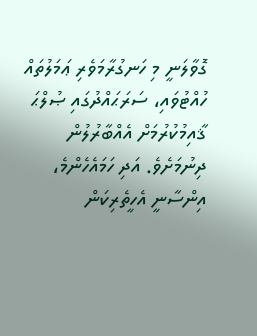ގޮވާލަނީ މި ހަނގުރާމަވެރި ޢަމަލުތައް ހުއްޓުވައި، ސަރަޙައްދުގައި ޞުލްޙަ ޤާއިމުކުރުމަށް އެއްބާރުލުން ދިނުމަށެވެ. އަދި ހަމައެހެންމެ، އިންސާނީ އެހީތެރިކަން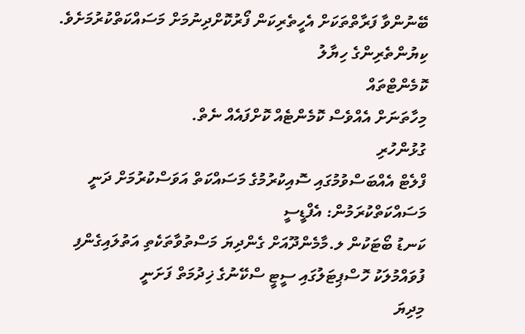ބޭނުންވާ ފަރާތްތަކަށް އެހީތެރިކަން ފޯރުކޮށްދިނުމަށް މަސައްކަތްކުރުމަށެވެ.
ކިޔުންތެރިންގެ ހިޔާލު
ކޮމެންޓްތައް
މިހާތަނަށް އެއްވެސް ކޮމެންޓެއް ކޮށްފައެއް ނެތް.
ގުޅުންހުރި
ފްލެޓް އެއްބަސްވުމުގައި ސޮއިކުރުމުގެ މަސައްކަތް އަވަސްކުރުމަށް ދަނީ މަސައްކަތްކުރަމުން: އެފްޑީސީ
ކަނޑު ބޯޓަކުން ލ.މާމެންދޫއަށް ގެންދިޔަ މަސްތުވާތަކެތި އަތުލައިގެންފި
ފުވައްމުލަކު ހޮސްޕިޓަލުގައި ސީޓީ ސްކޭނުގެ ޚިދުމަތް ފަށަނީ
މިދިޔަ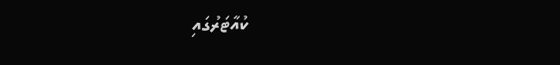ކުއާޓަރުގައި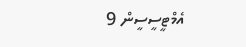އެމްޓީސީސީން 9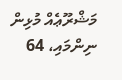މަޝްރޫޢެއް މުޅިން ނިންމައި، 64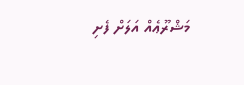މަޝްރޫޢެއް އަލަށް ފެށި